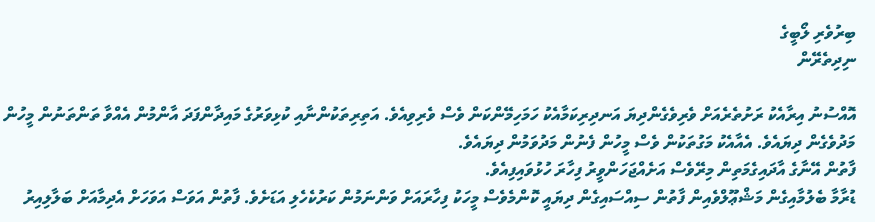ބިރުވެރި ލޯބީގެ
ނިދިތެރޭން

އޮއްސުނު އިރާއެކު ރަށުތެރެއަށް ވެރިވެގެންދިޔަ އަނދިރިކަމާއެކު ހަމަހިމޭންކަން ވެސް ވެރިވިއެވެ. އަތިރިތަކުންނާއި ކުޅިވަރުގެ މައިދާންފަދަ އާންމުން އެއްވާ ތަންތަނުން މީހުން މަދުވެގެން ދިޔައެވެ. އެއާއެކު މަގުތަކުން ވެސް މީހުން ފެނުން މަދުވަމުން ދިޔައެވެ.
ފާތުން އޭނާގެ އާދައިގެމަތިން މިރޭވެސް އަށެއްޖަހަންވީރު ފިހާރަ ހުޅުވައިފިއެވެ.
ޑުރާމާ ބެލުމާއިގެން މަޝްޢޫލްވެއިން ފާތުން ސިއްސައިގެން ދިޔައީ ކޮންމެވެސް މީހަކު ފިހާރައަށް ވަންނަމުން ކަރުކެހެލި އަޑަށެވެ. ފާތުން އަވަސް އަވަހަށް އެދިމާއަށް ބަލާލިއިރު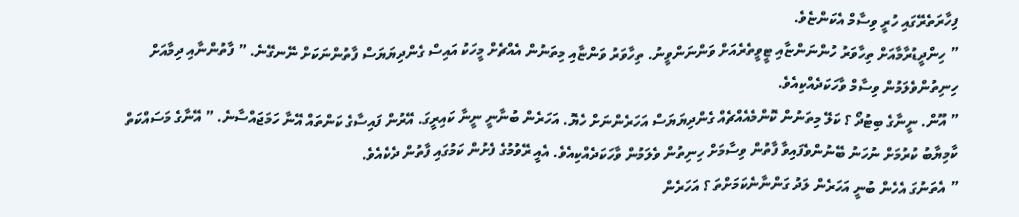ފިހާރަތެރޭގައި ހުރީ ވިސާމް އެކަންޏެވެ.
” ހިންދީޑުރާމާއަށް ތިހާވަރު ހުންނަންޏާއި ޓީވީތެރެއަށް ވަންނަންވީނު. ތިހާވަރު ވަންޏާއި މިތަނުން އެއްޗެށް މީހަކު އައިސް ގެންދިޔަޔަސް ފާތުންނަކަށް ނޭނގޭނެ. ” ފާތުންނާއި ދިމާއަށް ހިނިތުންވެލަމުން ވިސާމް ވާހަކަދެއްކިއެވެ.
” އޫން. ނީނާގެ ބިޓުދޯ ؟ ކަލޭ މިތަނުން ކޮންމެއެއްޗެއް ގެންދިޔަޔަސް އަހަރެންނަށް ހެޔޮ. އަހަރެން ބުނާނީ ނީނާ ކައިރީގަ. އޭރުން ފައިސާގެ ކަންތައް އޭނާ ހަމަޖައްސާނެ. ” އޭނާގެ މަސައްކަތް ކާމިޔާބު ކުރުމަށް ނުހަނު ބޭނުންވެފައިވާ ފާތުން ވިސާމަށް ހިނިތުން ވެލަމުން ވާހަކަދެއްކިއެވެ. އެއީ ރޭވުމުގެ ފެށުން ކަމުގައި ފާތުން ދެކެއެވެ.
” އެތަނުގަ އެހެން ބުނީ އަހަރެން ލަދު ގަންނާނެކަމަށްތަ ؟ އަހަރެން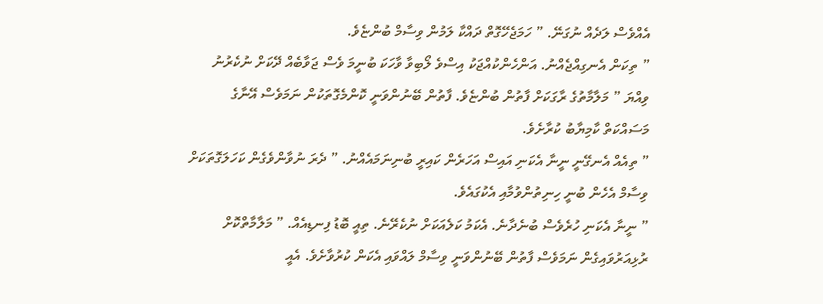އެއްވެސް ލަދެއް ނުގަނޭ. ” ހަމަޖެހޭގޮތް ދައްކާ ލަމުން ވިސާމް ބުންޏެވެ.
” ތިކަން އެނގިއްޖެއްނު. އަންހެންކުއްޖަކު އިސްވެ ލޯބިވާ ވާހަކަ ބުނީމަ ވެސް ޖަވާބެއް ދޭކަށް ނުކެރުނު ވިއްޔަ ” މަލާމާތުގެ ރާގަކަށް ފާތުން ބުންޏެވެ. ފާތުން ބޭނުންވަނީ ކޮންމެގޮތަކުން ނަމަވެސް އޭނާގެ މަސައްކަތް ކާމިޔާބު ކުރާށެވެ.
” ތިއެއް އެނގޭނީ ނީނާ އެކަނި އައިސް އަހަރެން ކައިރީ ބުނިނަމައެއްނު. ” ދެރަ ނުވާންވެގެން ކަހަލަގޮތަކަށް ވިސާމް އެހެން ބުނީ ހިނިތުންވުމާއި އެކުގައެވެ.
” ނީނާ އެކަނި ހުރެވެސް ބުނެދާނެ. އެކަމު ކަލެއަކަށް ނުކެރޭނެ. ތިއީ ބޮޑު ފިނޑިއެއް. ” މަލާމާތްކޮށް ރުޅިއަރުވައިގެން ނަމަވެސް ފާތުން ބޭނުންވަނީ ވިސާމް ލައްވައި އެކަން ކުރުވާށެވެ. އެއީ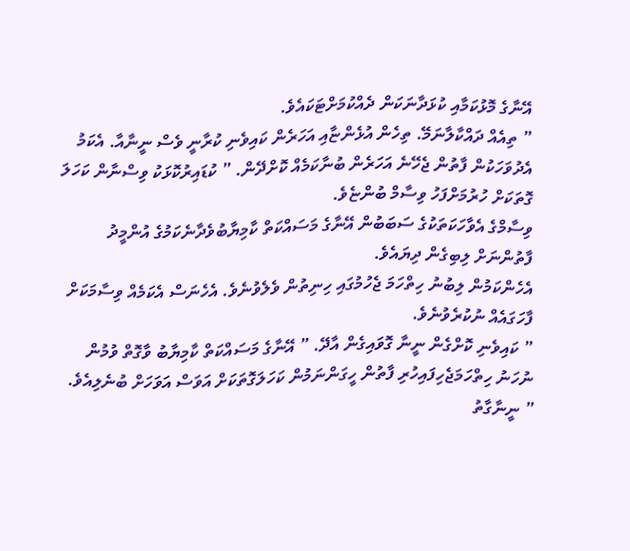އޭނާގެ މޮޅުކަމާއި ކުޅަދާނަކަން ދެއްކުމަށްޓަކައެވެ.
” ތިއެއް ދައްކާލާނަމޭ. ތިހެން އުޅެންޏާއި އަހަރެން ކައިވެނި ކުރާނީ ވެސް ނީނާއާ. އެކަމު އެދުވަހަކުން ފާތުން ޖެހޭނެ އަހަރެން ބުނާކަމެއް ކޮށްދޭން. ” ކުޑައިރުކޮޅަކު ވިސްނާން ކަހަލަ ގޮތަކަށް ހުރުމަށްފަހު ވިސާމް ބުންޏެވެ.
ވިސާމްގެ އެވާހަކަތަކުގެ ސަބަބުން އޭނާގެ މަސައްކަތް ކާމިޔާބުވެދާނެކަމުގެ އުންމީދު ފާތުންނަށް ލިބިގެން ދިޔައެވެ.
އެހެންކަމުން ލިބުނު ހިތްހަމަ ޖެހުމުގައި ހިނިތުން ވެލެވުނެވެ. އެހެނަސް އެކަމެއް ވިސާމަކަށް ފާހަގައެއް ނުކުރެވުނެވެ.
” ކައިވެނި ކޮށްގެން ނީނާ ގޮވައިގެން އާދޭ. ” އޭނާގެ މަސައްކަތް ކާމިޔާބު ވާގޮތް ވުމުން ނުހަނު ހިތްހަމަޖެހިފައިހުރި ފާތުން ހީގަންނަމުން ކަހަލަގޮތަކަށް އަވަސް އަވަހަށް ބުނެލިއެވެ.
” ނީނާގާތު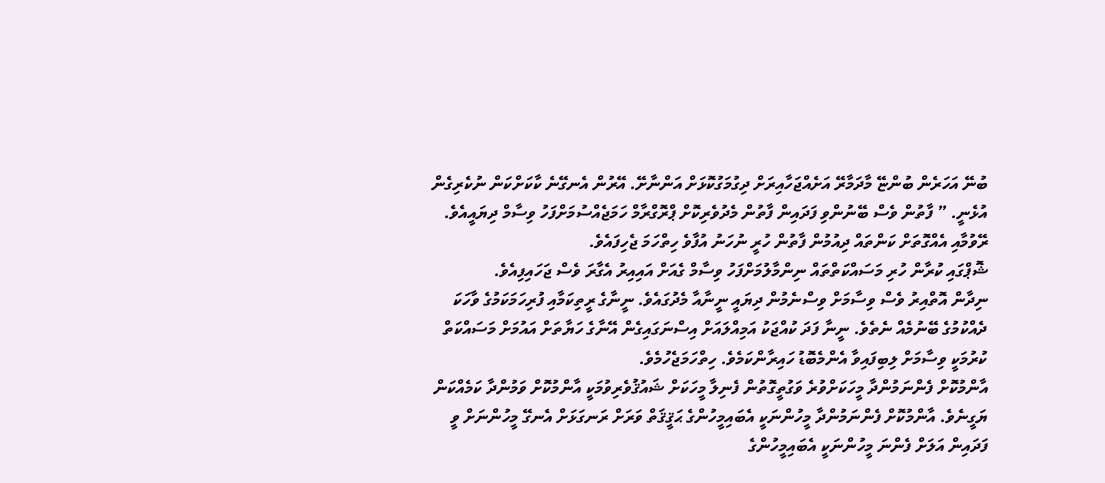ބުނޭ އަހަރެން ބުންޏޭ މާދަމާރޭ އަށެއްޖަހާއިރަށް ދިގުމަގުކޮޅަށް އަންނާށޭ. އޭރުން އެނގޭނެ ކާކަށްކަން ނުކެރިގެން އުޅެނީ. ” ފާތުން ވެސް ބޭނުންވި ފަދައިން ފާތުން މެދުވެރިކޮށް ޕްރޮގްރާމް ހަމަޖެއްސުމަށްފަހު ވިސާމް ދިޔައީއެވެ.
ރޭވުމާއި އެއްގޮތަށް ކަންތައް ދިއުމުން ފާތުން ހުރީ ނުހަނު އުފާވެ ހިތްހަމަ ޖެހިފައެވެ.
ޝޮޕްގައި ކުރާން ހުރި މަސައްކަތްތައް ނިންމާލުމަށްފަހު ވިސާމް ގެއަށް އައިއިރު އެގާރަ ވެސް ޖަހައިފިއެވެ.
ނިދާން އޮތްއިރު ވެސް ވިސާމަށް ވިސްނެމުން ދިޔައީ ނީނާއާ މެދުގައެވެ. ނީނާގެ ރީތިކަމާއި ފުރިހަމަކަމުގެ ވާހަކަ ދެއްކުމުގެ ބޭނުމެއް ނެތެވެ. ނީނާ ފަދަ ކުއްޖަކު އަމިއްލައަށް އިސްނަގައިގެން އޭނާގެ ހަޔާތަށް އައުމަށް މަސައްކަތް ކުރުމަކީ ވިސާމަށް ލިބިފައިވާ އެންމެބޮޑު ހައިރާންކަމެވެ. ހިތްހަމަޖެހުމެވެ.
އާންމުކޮށް ފެންނަމުންދާ މީހަކަށްވުރެ ވަގުތީގޮތުން ފެނިލާ މީހަކަށް ޝައުޤުވެރިވުމަކީ އާންމުކޮށް ވަމުންދާ ކަމެއްކަން ޔަގީނެވެ. އާންމުކޮށް ފެންނަމުންދާ މީހުންނަކީ އެބައިމީހުންގެ ޙަޤީޤަތް ވަރަށް ރަނގަޅަށް އެނގޭ މީހުންނަށް ވީ ފަދައިން އަލަށް ފެންނަ މީހުންނަކީ އެބައިމީހުންގެ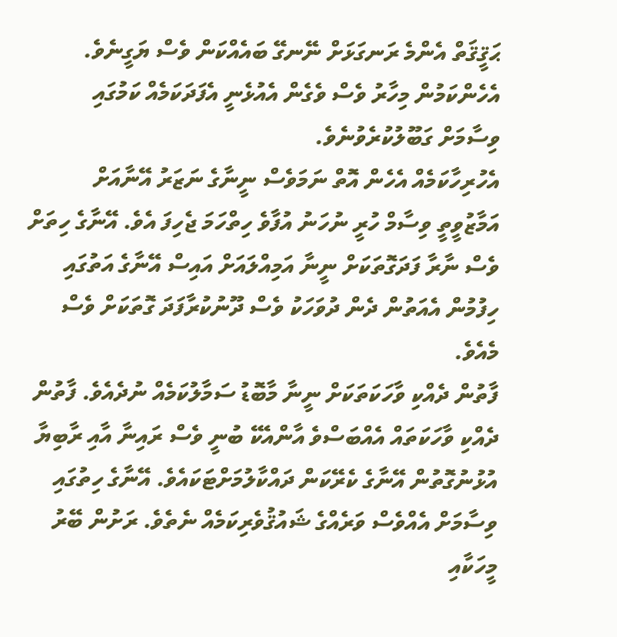ޙަޤީޤަތް އެންމެ ރަނގަޅަށް ނޭނގޭ ބައެއްކަން ވެސް ޔަގީނެވެ. އެހެންކަމުން މިހާރު ވެސް ވެގެން އެއުޅެނީ އެފަދަކަމެއް ކަމުގައި ވިސާމަށް ގަބޫލުކުރެވުނެވެ.
އެހުރިހާކަމެއް އެހެން އޮތް ނަމަވެސް ނީނާގެ ނަޒަރު އޭނާއަށް އަމާޒުވީތީ ވިސާމް ހުރީ ނުހަނު އުފާވެ ހިތްހަމަ ޖެހިފަ އެވެ. އޭނާގެ ހިތަށް ވެސް ނާރާ ފަދަގޮތަކަށް ނީނާ އަމިއްލައަށް އައިސް އޭނާގެ އަތުގައި ހިފުމުން އެއަތުން ދެން ދުވަހަކު ވެސް ދޫނުކުރާފަދަ ގޮތަކަށް ވެސް މެއެވެ.
ފާތުން ދެއްކި ވާހަކަތަކަށް ނީނާ މާބޮޑު ސަމާލުކަމެއް ނުދެއެވެ. ފާތުން ދެއްކި ވާހަކަތައް އެއްބަސްވެ އާންއެކޭ ބުނީ ވެސް ރައިނާ އާއި ރާބިޔާ އުޅުނުގޮތުން އޭނާގެ ކެރޭކަން ދައްކާލުމަށްޓަކައެވެ. އޭނާގެ ހިތުގައި ވިސާމަށް އެއްވެސް ވަރެއްގެ ޝައުޤުވެރިކަމެއް ނެތެވެ. ރަށުން ބޭރު މީހަކާއި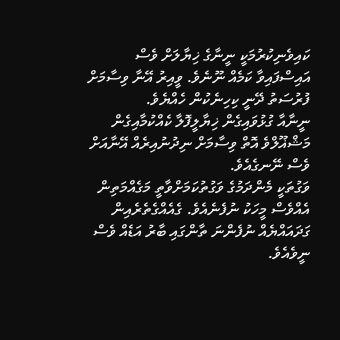ކައިވެނިކުރުމަކީ ނީނާގެ ޚިޔާލަށް ވެސް އައިސްފައިވާ ކަމެއް ނޫނެވެ. ވީއިރު އޭނާ ވިސާމަށް ފުރުސަތު ދޭނީ ކިހިނެކުން ހެއްޔެވެ.
ނީނާއާ ގުޅުވައިގެން ޚިޔާލީފޮލާ ކެއްކުމާއިގެން މަޝްޣޫލްވެ އޮތް ވިސާމަށް ނިދުނުއިރެއް އޭނާއަށް ވެސް ނޭނގެއެވެ.
ވަގުތަކީ މެންދަމުގެ ވަގުތުކަމަށްވާތީ މަގެއްމަތިން އެއްވެސް މީހަކު ނުފެނެއެވެ. ގެއެއްގެތެރެއިން ގަދައައްޔެއް ނުފެންނަ ތާންގައި ބާރު އަޑެއް ވެސް ނީވެއެވެ.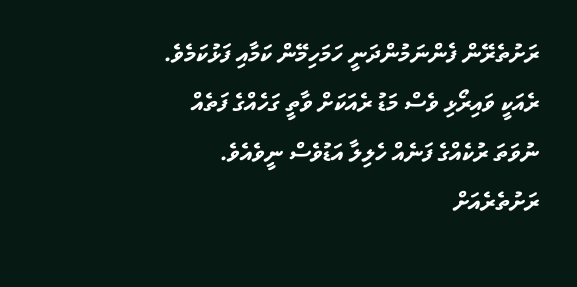ރަށުތެރޭން ފެންނަމުންދަނީ ހަމަހިމޭން ކަމާއި ފަޅުކަމެވެ. ރެއަކީ ވައިރޯޅި ވެސް މަޑު ރެއަކަށް ވާތީ ގަހެއްގެ ފަތެއް ނުވަތަ ރުކެއްގެ ފަނެއް ހެލިލާ އަޑުވެސް ނީވެއެވެ.
ރަށުތެރެއަށް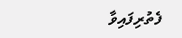ފެތުރިފައިވާ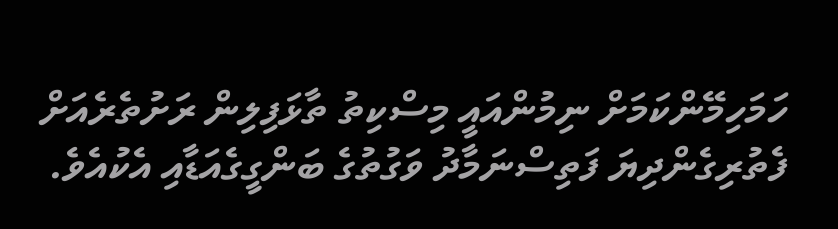ހަމަހިމޭންކަމަށް ނިމުންއައީ މިސްކިތު ތާޅަފިލިން ރަށުތެރެއަށް ފެތުރިގެންދިޔަ ފަތިސްނަމާދު ވަގުތުގެ ބަންގީގެއަޑާއި އެކުއެވެ.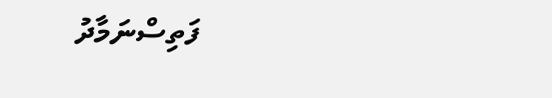ފަތިސްނަމާދު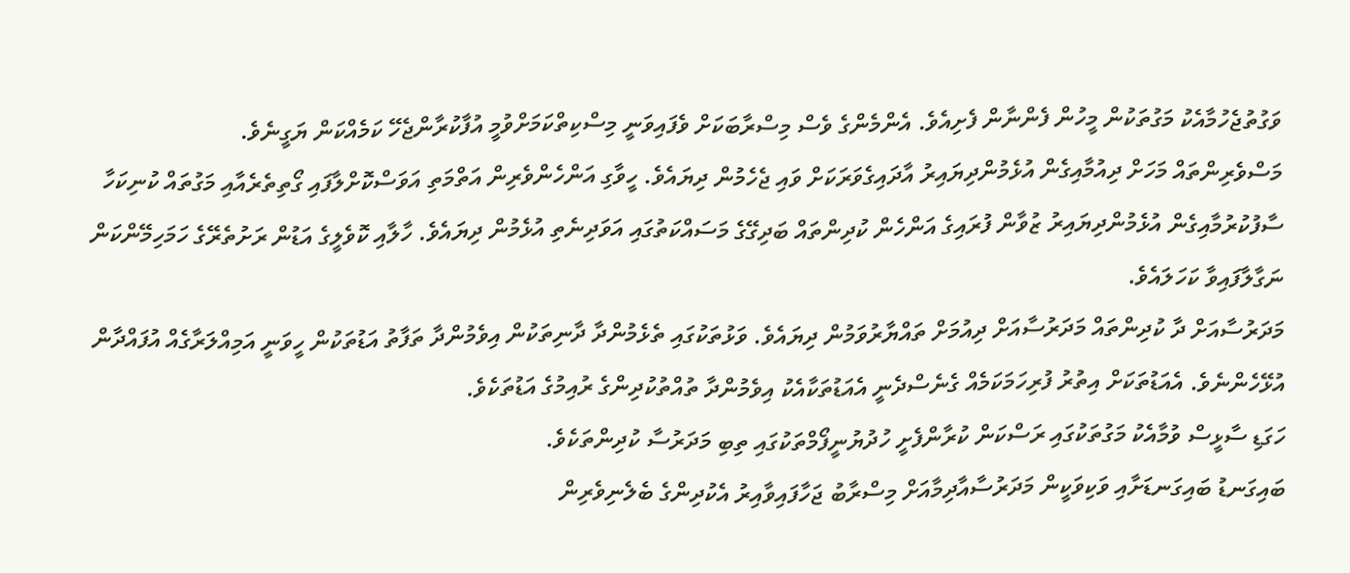ވަގުތުޖެހުމާއެކު މަގުތަކުން މީހުން ފެންނާން ފެށިއެވެ. އެންމެންގެ ވެސް މިސްރާބަކަށް ވެފައިވަނީ މިސްކިތްކަމަށްވުމީ އުފާކުރާންޖެހޭ ކަމެއްކަން ޔަގީނެވެ.
މަސްވެރިންތައް މަހަށް ދިއުމާއިގެން އުޅެމުންދިޔައިރު އާދައިގެވަރަކަށް ވައި ޖެހެމުން ދިޔައެވެ. ހީވާގި އަންހެންވެރިން އަތްމަތި އަވަސްކޮށްލާފައި ގޯތިތެރެއާއި މަގުތައް ކުނިކަހާ ސާފުކުރުމާއިގެން އުޅެމުންދިޔައިރު ޒުވާން ފުރައިގެ އަންހެން ކުދިންތައް ބަދިގޭގެ މަސައްކަތުގައި އަވަދިނެތި އުޅެމުން ދިޔައެވެ. ހާލާއި ކޮވެލީގެ އަޑުން ރަށުތެރޭގެ ހަމަހިމޭންކަން ނަގާލާފައިވާ ކަހަލައެވެ.
މަދަރުސާއަށް ދާ ކުދިންތައް މަދަރުސާއަށް ދިއުމަށް ތައްޔާރުވަމުން ދިޔައެވެ. ވަޅުތަކުގައި ތެޅެމުންދާ ދާނިތަކުން އިވެމުންދާ ތަފާތު އަޑުތަކުން ހީވަނީ އަމިއްލަރާގެއް އުފައްދާން އުޅޭހެންނެވެ. އެއަޑުތަކަށް އިތުރު ފުރިހަމަކަމެއް ގެނެސްދެނީ އެއަޑުތަކާއެކު އިވެމުންދާ ތުއްތުކުދިންގެ ރުއިމުގެ އަޑުތަކެވެ.
ހަގަޑި ސާޅީސް ވުމާއެކު މަގުތަކުގައި ރަސްކަން ކުރާންފެށީ ހުދުޔުނީފޯމްތަކުގައި ތިބި މަދަރުސާ ކުދިންތަކެވެ.
ބައިގަނޑު ބައިގަނޑަށާއި ވަކިވަކީން މަދަރުސާއާދިމާއަށް މިސްރާބު ޖަހާފައިވާއިރު އެކުދިންގެ ބެލެނިވެރިން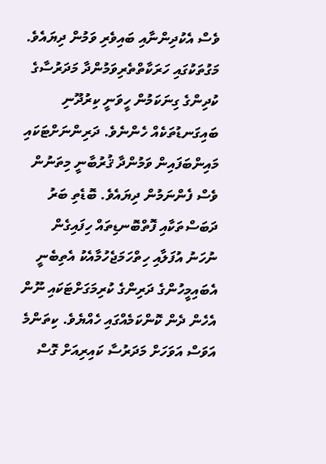ވެސް އެކުދިންނާއި ބައިވެރި ވަމުން ދިޔައެވެ. މަގުތަކުގައި ހަރަކާތްތެރިވަމުންދާ މަދަރުސާގެ ކުދިންގެ ގިނަކަމުން ހީވަނީ ކިރުދޫނި ބައިގަނޑުތަކެއް ހެންނެވެ. ދަރިންނަށްޓަކައި މައިންބަފައިން ވަމުންދާ ޤުރުބާނީ މިތަނުން ވެސް ފެންނަމުން ދިޔައެވެ. ބޮޑެތި ބަރު ދަބަސްތަކާއި ފޮތްބޮނޑިތައް ހިފައިގެން ނުހަނު އުފަލާއި ހިތްހަމަޖެހުމާއެކު އެތިބެނީ އެބައިމީހުންގެ ދަރިންގެ ކުރިމަގަށްޓަކައި ނޫން އެހެން ދެން ކޮންކަމެއްގައި ހެއްޔެވެ. ކިތަންމެ އަވަސް އަވަހަށް މަދަރުސާ ކައިރިއަށް ގޮސް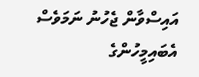އައިސްވާން ޖެހުނު ނަމަވެސް އެބައިމީހުންގެ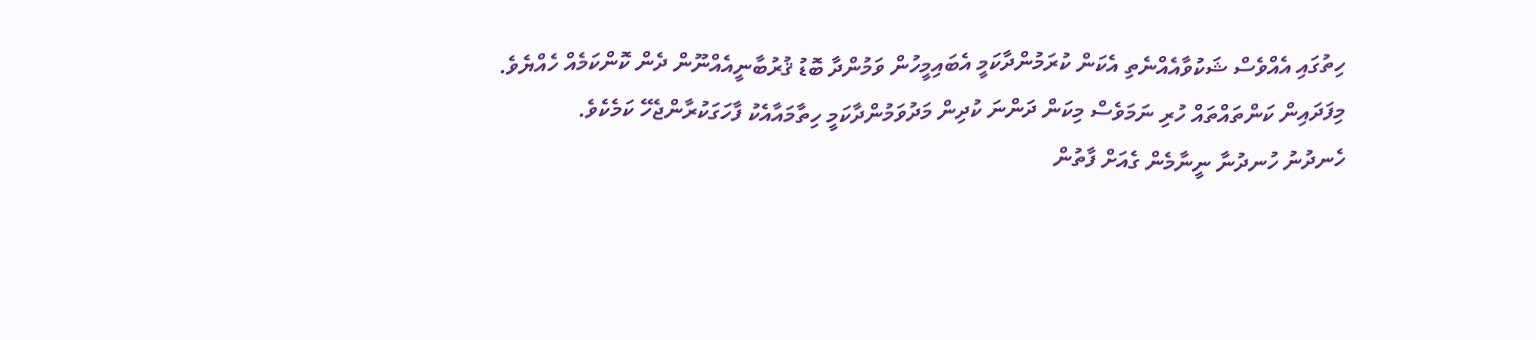ހިތުގައި އެއްވެސް ޝަކުވާއެއްނެތި އެކަން ކުރަމުންދާކަމީ އެބައިމީހުން ވަމުންދާ ބޮޑު ޤުރުބާނީއެއްނޫން ދެން ކޮންކަމެއް ހެއްޔެވެ.
މިފަދައިން ކަންތައްތައް ހުރި ނަމަވެސް މިކަން ދަންނަ ކުދިން މަދުވަމުންދާކަމީ ހިތާމައާއެކު ފާހަގަކުރާންޖެހޭ ކަމެކެވެ.
ހެނދުނު ހުނދުނާ ނީނާމެން ގެއަށް ފާތުން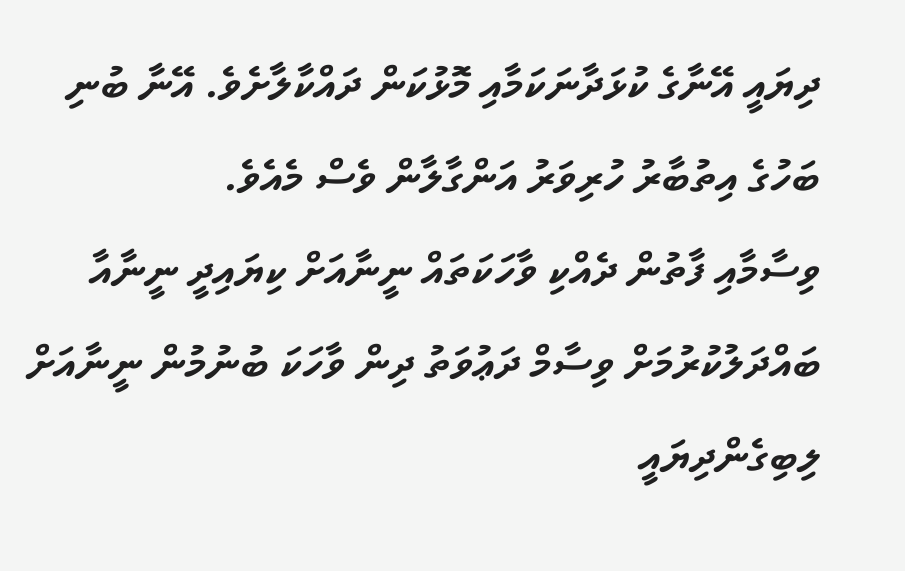ދިޔައީ އޭނާގެ ކުޅަދާނަކަމާއި މޮޅުކަން ދައްކާލާށެވެ. އޭނާ ބުނި ބަހުގެ އިތުބާރު ހުރިވަރު އަންގާލާން ވެސް މެއެވެ.
ވިސާމާއި ފާތުން ދެއްކި ވާހަކަތައް ނީނާއަށް ކިޔައިދީ ނީނާއާ ބައްދަލުކުރުމަށް ވިސާމް ދަޢުވަތު ދިން ވާހަކަ ބުނުމުން ނީނާއަށް ލިބިގެންދިޔައީ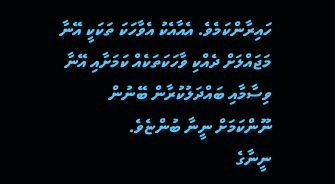ހައިރާންކަމެވެ. އެއާއެކު އެވާހަކަ ތަކަކީ އޭނާ މަޖައްލަށް ދެއްކި ވާހަކަތަކެއް ކަމަށާއި އޭނާ ވިސާމާއި ބައްދަލުކުރާން ބޭނުން ނޫންކަމަށް ނީނާ ބުންޏެވެ.
ނީނާގެ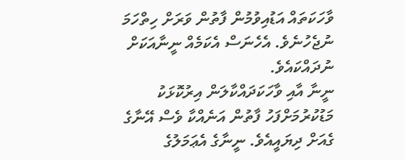ވާހަކަތައް އަޑުއިވުމުން ފާތުން ވަރަށް ހިތްހަމަ ނުޖެހުނެވެ. އެހެނަސް އެކަމެއް ނީނާއަކަށް ނުދައްކައެވެ.
ނީނާ އާއި ވާހަކަދައްކާލަން އިރުކޮޅަކު މަޑުކުރުމަށްފަހު ފާތުން އަނެއްކާ ވެސް އޭނާގެ ގެއަށް ދިޔައީއެވެ. ނީނާގެ އެޢަމަލުގެ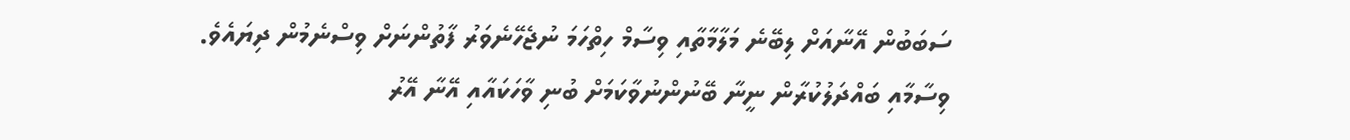ސަބަބުން އޭނާއަށް ލިބޭނެ މަލާމާތާއި ވިސާމް ހިތްހަމަ ނުޖެހޭނެވަރު ފާތުންނަށް ވިސްނެމުން ދިޔައެވެ.
ވިސާމާއި ބައްދަލުކުރާން ނީނާ ބޭނުންނުވާކަމަށް ބުނި ވާހަކައާއި އޭނާ އޭރު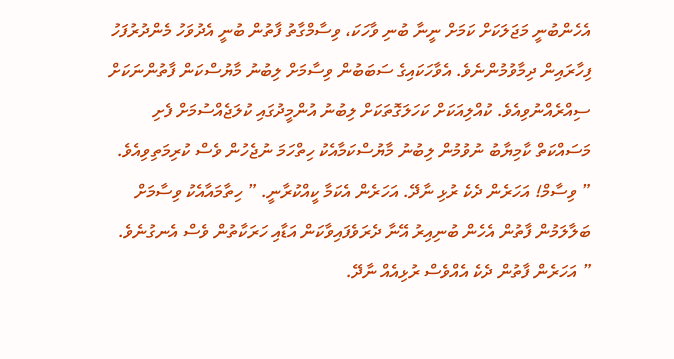އެހެންބުނީ މަޖަލަކަށް ކަމަށް ނީނާ ބުނި ވާހަކަ، ވިސާމްގާތު ފާތުން ބުނީ އެދުވަހު މެންދުރުފަހު ފިހާރައިން ދިމާވުމުންނެވެ. އެވާހަކައިގެ ސަބަބުން ވިސާމަށް ލިބުނު މާޔުސްކަން ފާތުންނަކަށް ސިއްރެއްނުވިއެވެ. ކުއްލިއަކަށް ކަހަލަގޮތަކަށް ލިބުނު އުންމީދުގައި ކުލަޖެއްސުމަށް ފެށި މަސައްކަތް ކާމިޔާބު ނުވުމުން ލިބުނު މާޔުސްކަމާއެކު ހިތްހަމަ ނުޖެހުން ވެސް ކުރިމަތިވިއެވެ.
” ވިސާމް! އަހަރެން ދެކެ ރުޅި ނާދޭ. އަހަރެން އެކަމާ ކީއްކުރާނީ. ” ހިތާމައާއެކު ވިސާމަށް ބަލާލަމުން ފާތުން އެހެން ބުނިއިރު އޭނާ ދެރަވެފައިވާކަން އަޑާއި ހަރަކާތުން ވެސް އެނގުނެވެ.
” އަހަރެން ފާތުން ދެކެ އެއްވެސް ރުޅިއެއް ނާދޭ.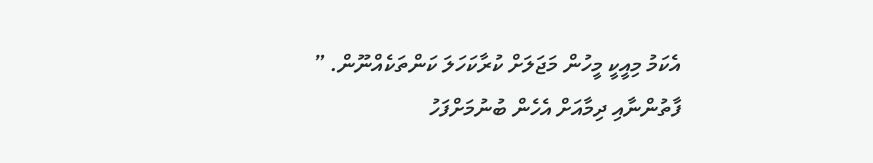އެކަމު މިއީކީ މީހުން މަޖަލަށް ކުރާކަހަލަ ކަންތަކެއްނޫން. ” ފާތުންނާއި ދިމާއަށް އެހެން ބުނުމަށްފަހު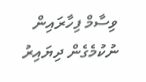ވިސާމް ފިހާރައިން ނުކުމެގެން ދިޔައިރު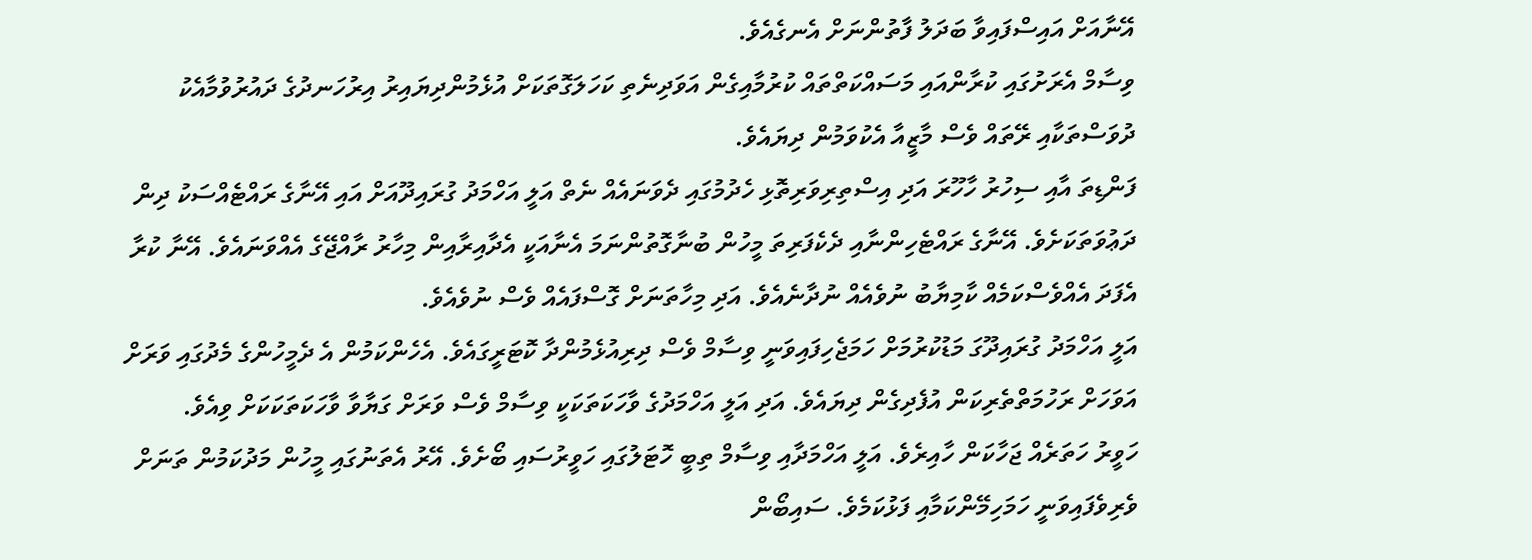އޭނާއަށް އައިސްފައިވާ ބަދަލު ފާތުންނަށް އެނގެއެވެ.
ވިސާމް އެރަށުގައި ކުރާންއައި މަސައްކަތްތައް ކުރުމާއިގެން އަވަދިނެތި ކަހަލަގޮތަކަށް އުޅެމުންދިޔައިރު އިރުހަނދުގެ ދައުރުވުމާއެކު ދުވަސްތަކާއި ރޭތައް ވެސް މާޒީއާ އެކުވަމުން ދިޔައެވެ.
ފަންޑިތަ އާއި ސިހުރު ހާހޫރަ އަދި އިސްތިރިވަރިތޮޅި ހެދުމުގައި ދެވަނައެއް ނެތް އަލީ އަހްމަދު ގުރައިދޫއަށް އައި އޭނާގެ ރައްޓެއްސަކު ދިން ދަޢުވަތަކަށެވެ. އޭނާގެ ރައްޓެހިންނާއި ދެކެފަރިތަ މީހުން ބުނާގޮތުންނަމަ އެނާއަކީ އެދާއިރާއިން މިހާރު ރާއްޖޭގެ އެއްވަނައެވެ. އޭނާ ކުރާ އެފަދަ އެއްވެސްކަމެއް ކާމިޔާބު ނުވެއެއް ނުދާނެއެވެ. އަދި މިހާތަނަށް ގޮސްފައެއް ވެސް ނުވެއެވެ.
އަލީ އަހްމަދު ގުރައިދޫގަ މަޑުކުރުމަށް ހަމަޖެހިފައިވަނީ ވިސާމް ވެސް ދިރިއުޅެމުންދާ ކޮޓަރީގައެވެ. އެހެންކަމުން އެ ދެމީހުންގެ މެދުގައި ވަރަށް އަވަހަށް ރަހުމަތްތެރިކަން އުފެދިގެން ދިޔައެވެ. އަދި އަލީ އަހްމަދުގެ ވާހަކަތަކަކީ ވިސާމް ވެސް ވަރަށް ގަޔާވާ ވާހަކަތަކަކަށް ވިއެވެ.
ހަވީރު ހަތަރެއް ޖަހާކަން ހާއިރެވެ. އަލީ އަހްމަދާއި ވިސާމް ތިބީ ހޮޓަލުގައި ހަވީރުސައި ބޯށެވެ. އޭރު އެތަނުގައި މީހުން މަދުކަމުން ތަނަށް ވެރިވެފައިވަނީ ހަމަހިމޭންކަމާއި ފަޅުކަމެވެ. ސައިބޯން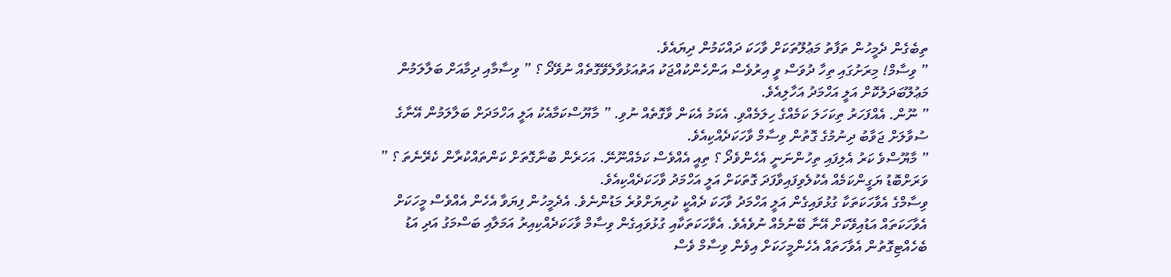ތިބެގެން ދެމީހުން ތަފާތު މަޢުލޫތަކަށް ވާހަކަ ދައްކަމުން ދިޔައެވެ.
” ވިސާމް! މިރަށުގައި ތިހާ ދުވަސް ވީ އިރުވެސް އަންހެންކުއްޖަކު އަތުއަޅުވާލެވޭގޮތެއް ނުވޭދޯ ؟ ” ވިސާމާއި ދިމާއަށް ބަލާލަމުން މަޢުލޫބަދަލުކޮށް އަލީ އަހްމަދު އަހާލިއެވެ.
” ނޫން. އެއްފަހަރު ތިކަހަލަ ކަމެއްގެ ހިލަމެއްވި. އެކަމު އެކަން ވާގޮތެއް ނުވި. ” މާޔޫސްކަމާއެކު އަލީ އަހްމަދަށް ބަލާލަމުން އޭނާގެ ސުވާލަށް ޖަވާބު ދިނުމުގެ ގޮތުން ވިސާމް ވާހަކަދެއްކިއެވެ.
” މާޔޫސްވެ ކަރު އެލިފައި ތިހުންނަނީ އެހެންވެދޯ ؟ ތިއީ އެއްވެސް ކަމެއްނޫނޭ. އަހަރެން ބުނާގޮތަށް ކަންތައްކުރާން ކެރޭނެތަ ؟ ” ވަރަށްބޮޑު ޔަގީންކަމެއް އެކުލެވިފައިވާފަދަ ގޮތަކަށް އަލީ އަހްމަދު ވާހަކަދެއްކިއެވެ.
ވިސާމްގެ އެވާހަކަތަކާ ގުޅުވައިގެން އަލީ އަހްމަދު ވާހަކަ ދެއްކީ ކުރިޔަށްވުރެ މަޑުންނެވެ. އެދެމީހުން ފިޔަވާ އެހެން އެއްވެސް މީހަކަށް އެވާހަކަތައް އަޑުއިވޭކަށް އޭނާ ބޭނުމެއް ނުވެއެވެ. އެވާހަކަތަކާއި ގުޅުވައިގެން ވިސާމް ވާހަކަދެއްކިއިރު އަމަލާއި ބަސްމަގު އަދި އަޑު ބެހެއްޓިގޮތުން އެވާހަތައް އެހެންމީހަކަށް އިވެން ވިސާމް ވެސް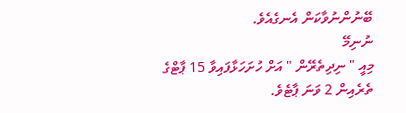ބޭނުންނުވާކަން އެނގެއެވެ.
ނުނިމޭ
މިއީ " ނިދިތެރޭން " އަށް ހުށަހަޅާފައިވާ 15 ޕާޓްގެ ތެރެއިން 2 ވަނަ ޕާޓެވެ.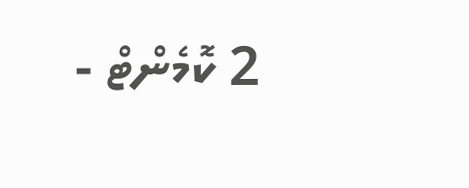2 ކޮމެންޓް -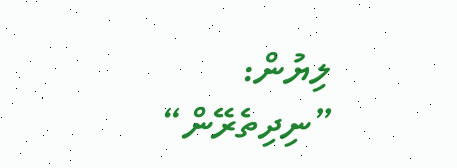ލިޔުން: ”ނިދިތެރޭން“